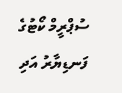ސުޕްރީމް ކޯޓުގެ ފަނޑިޔާރު އަދި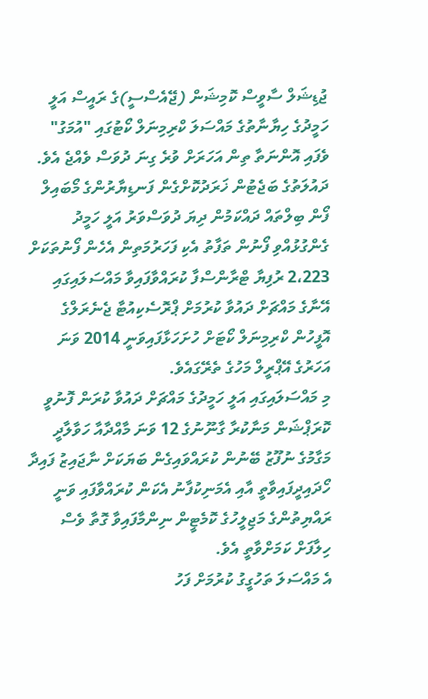ޖުޑިޝަލް ސާވީސް ކޮމިޝަން (ޖޭއެސްސީ)ގެ ރައީސް އަލީ ހަމީދުގެ ހިޔާނާތުގެ މައްސަލަ ކްރިމިނަލް ކޯޓުގައި "އުމަގު" ވެފައި އޮންނަތާ ތިން އަހަރަށް ވުރެ ގިނަ ދުވަސް ވެއްޖެ އެވެ.
ދައުލަތުގެ ބަޖެޓުން ޚަރަދުކޮށްގެން ފަނޑިޔާރުންގެ މޯބައިލް ފޯން ބިލްތައް ދައްކަމުން ދިޔަ ދުވަސްވަރު އަލީ ހަމީދު ގެންގުޅުއްވި ފޯނުން ތަފާތު އެކި ފަހަރުމަތިން އެހެން ފޯނުތަކަށް 2،223 ރުފިޔާ ޓްރާންސްފާ ކުރައްވާފައިވާ މައްސަލައިގައި އޭނާގެ މައްޗަށް ދައުވާ ކުރުމަށް ޕްރޮސެކިއުޓާ ޖެނެރަލްގެ އޮފީހުން ކްރިމިނަލް ކޯޓަށް ހުށަހަޅާފައިވަނީ 2014 ވަނަ އަހަރުގެ އޭޕްރީލް މަހުގެ ތެރޭގައެވެ.
މި މައްސަލައިގައި އަލީ ހަމީދުގެ މައްޗަށް ދައުވާ ކުރަން ފޮނުވީ ކޮރަޕްޝަން މަނާކުރާ ގާނޫނުގެ 12 ވަނަ މާއްދާއާ ހަވާލާދީ މަގާމުގެ ނުފޫޒު ބޭނުން ކުރައްވައިގެން ބަޔަކަށް ނާޖައިޒު ފައިދާ ހޯދައިދީފައިވާތީ އާއި އެމަނިކުފާނު އެކަން ކުރައްވާފައި ވަނީ ރައްޔިތުންގެ މަޖިލީހުގެ ކޮމެޓީން ނިންމާފައިވާ ގޮތާ ވެސް ހިލާފަށް ކަމަށްވާތީ އެވެ.
އެ މައްސަލަ ތަހުގީގު ކުރުމަށް ފަހު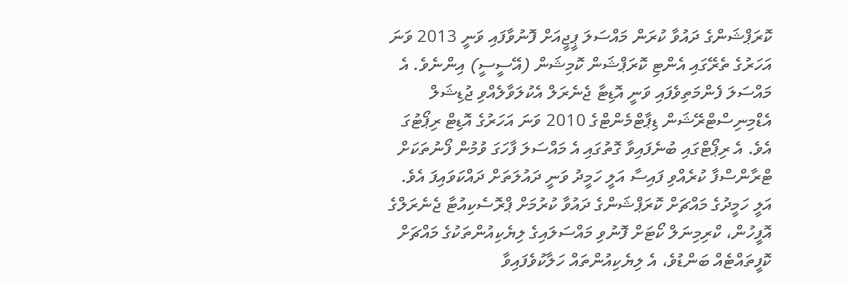ކޮރަޕްޝަންގެ ދައުވާ ކުރަން މައްސަލަ ޕީޖީއަށް ފޮނުވާފައި ވަނީ 2013 ވަނަ އަހަރުގެ ތެރޭގައި އެންޓި ކޮރަޕްޝަން ކޮމިޝަން (އޭސީސީ) އިންނެވެ. އެ މައްސަލަ ފެންމަތިވެފައި ވަނީ އޮޑިޓާ ޖެނެރަލް އެކުލަވާލެއްވި ޖުޑިޝަލް އެޑްމިނިސްޓްރޭޝަން ޑިޕާޓްމެންޓްގެ 2010 ވަނަ އަހަރުގެ އޮޑިޓް ރިޕޯޓުގަ އެވެ. އެ ރިޕޯޓްގައި ބުނެފައިވާ ގޮތުގައި އެ މައްސަލަ ފާހަގަ ވުމުން ފޯނުތަކަށް ޓްރާންސްފާ ކުރެއްވި ފައިސާ އަލީ ހަމީދު ވަނީ ދައުލަތަށް ދައްކަވައިފަ އެވެ.
އަލީ ހަމީދުގެ މައްޗަށް ކޮރަޕްޝަންގެ ދައުވާ ކުރުމަށް ޕްރޮސެކިއުޓާ ޖެނެރަލްގެ އޮފީހުން، ކްރިމިނަލް ކޯޓަށް ފޮނުވި މައްސަލައިގެ ލިޔެކިއުންތަކުގެ މައްޗަށް ކޮފީތައްޓެއް ބަންޑުވެ، އެ ލިޔެކިއުންތައް ހަލާކުވެފައިވާ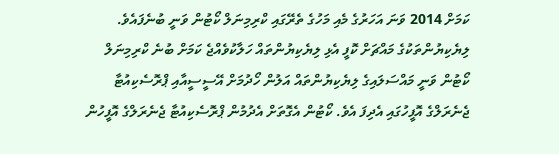ކަމަށް 2014 ވަނަ އަހަރުގެ މެއި މަހުގެ ތެރޭގައި ކްރިމިނަލް ކޯޓުން ވަނީ ބުނެފައެވެ.
ލިޔެކިޔުންތަކުގެ މައްޗަށް ކޮފީ އެޅި ލިޔެކިޔުންތައް ހަލާކުވެއްޖެ ކަމަށް ބުނެ ކްރިމިނަލް ކޯޓުން ވަނީ މައްސަލައިގެ ލިޔެކިޔުންތައް އަލުން ހޯދުމަށް އޭސީސީއާއި ޕްރޮސެކިއުޓާ ޖެނެރަލްގެ އޮފީހުގައި އެދިފަ އެވެ. ކޯޓުން އެގޮތަށް އެދުމުން ޕްރޮސެކިއުޓާ ޖެނެރަލްގެ އޮފީހުން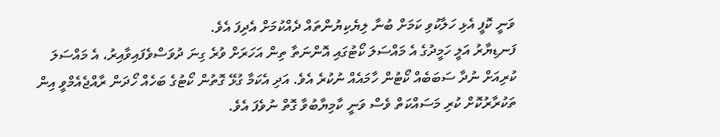ވަނީ ކޮފީ އެޅި ހަލާކުވި ކަމަށް ބުނާ ލިޔެކިޔުންތައް ދެއްކުމަށް އެދިފަ އެވެ.
ފަނޑިޔާރު އަލީ ހަމީދުގެ އެ މައްސަލަ ކޯޓުގައި އޮންނަތާ ތިން އަހަރަށް ވުރެ ގިނަ ދުވަސްވެފައިވާއިރު، އެ މައްސަލަ ކުރިއަށް ނުދާ ސަބަބެއް ކޯޓުން ހާމައެއް ނުކުރެ އެވެ. އަދި އެކަމާ ގުޅޭ ގޮތުން ކޯޓުގެ ބަހެއް ހޯދަން ރާއްޖެއެމްވީ އިން ތަކުރާރުކޮށް ކުރި މަސައްކަތް ވެސް ވަނީ ކާމިޔާބުވާ ގޮތް ނުވެފަ އެވެ.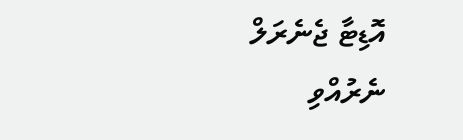އޮޑިޓާ ޖެނެރަލް ނެރުއްވި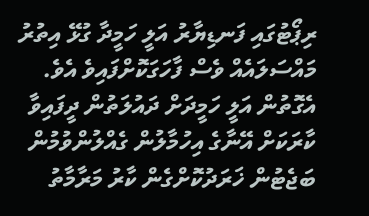ރިޕޯޓުގައި ފަނޑިޔާރު އަލީ ހަމީދާ ގުޅޭ އިތުރު މައްސަލައެއް ވެސް ފާހަގަކޮށްފައިވެ އެވެ. އެގޮތުން އަލީ ހަމީދަށް ދައުލަތުން ދީފައިވާ ކާރަކަށް އޭނާގެ އިހުމާލުން ގެއްލުންވުމުން ބަޖެޓުން ޚަރަދުކޮށްގެން ކާރު މަރާމާތު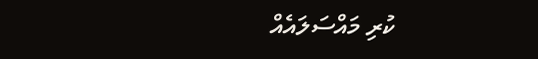ކުރި މައްސަލައެއް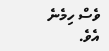ވެސް ހިމެނެ އެވެ.